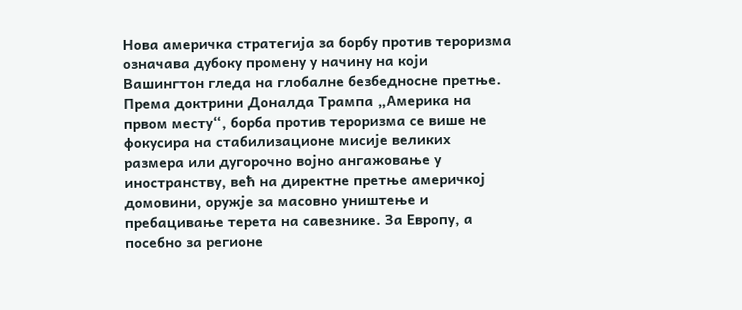Нова америчка стратегија за борбу против тероризма означава дубоку промену у начину на који Вашингтон гледа на глобалне безбедносне претње.
Према доктрини Доналда Трампа „Америка на првом месту“, борба против тероризма се више не фокусира на стабилизационе мисије великих размера или дугорочно војно ангажовање у иностранству, већ на директне претње америчкој домовини, оружје за масовно уништење и пребацивање терета на савезнике. За Европу, а посебно за регионе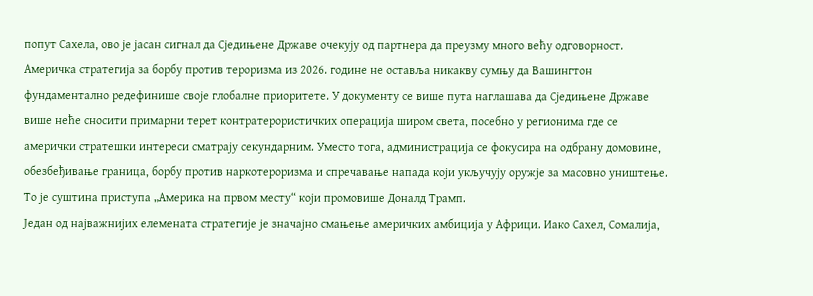попут Сахела, ово је јасан сигнал да Сједињене Државе очекују од партнера да преузму много већу одговорност.
Америчка стратегија за борбу против тероризма из 2026. године не оставља никакву сумњу да Вашингтон фундаментално редефинише своје глобалне приоритете. У документу се више пута наглашава да Сједињене Државе више неће сносити примарни терет контратерористичких операција широм света, посебно у регионима где се амерички стратешки интереси сматрају секундарним. Уместо тога, администрација се фокусира на одбрану домовине, обезбеђивање граница, борбу против наркотероризма и спречавање напада који укључују оружје за масовно уништење. То је суштина приступа „Америка на првом месту“ који промовише Доналд Трамп.
Један од најважнијих елемената стратегије је значајно смањење америчких амбиција у Африци. Иако Сахел, Сомалија,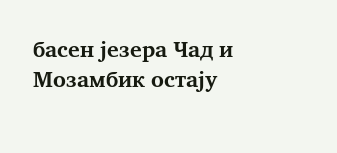басен језера Чад и Мозамбик остају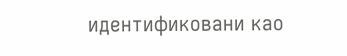идентификовани као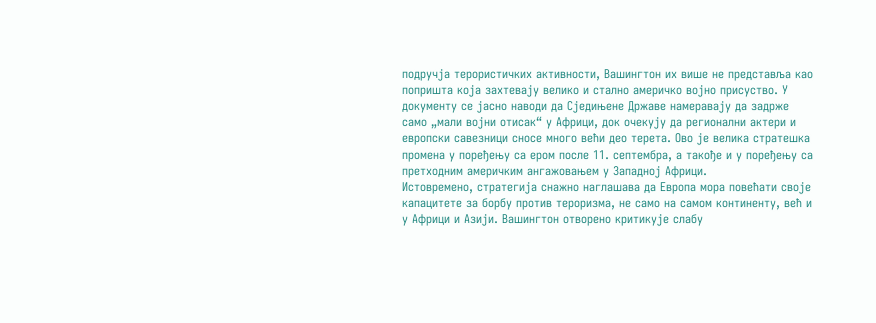подручја терористичких активности, Вашингтон их више не представља као попришта која захтевају велико и стално америчко војно присуство. У документу се јасно наводи да Сједињене Државе намеравају да задрже само „мали војни отисак“ у Африци, док очекују да регионални актери и европски савезници сносе много већи део терета. Ово је велика стратешка промена у поређењу са ером после 11. септембра, а такође и у поређењу са претходним америчким ангажовањем у Западној Африци.
Истовремено, стратегија снажно наглашава да Европа мора повећати своје капацитете за борбу против тероризма, не само на самом континенту, већ и у Африци и Азији. Вашингтон отворено критикује слабу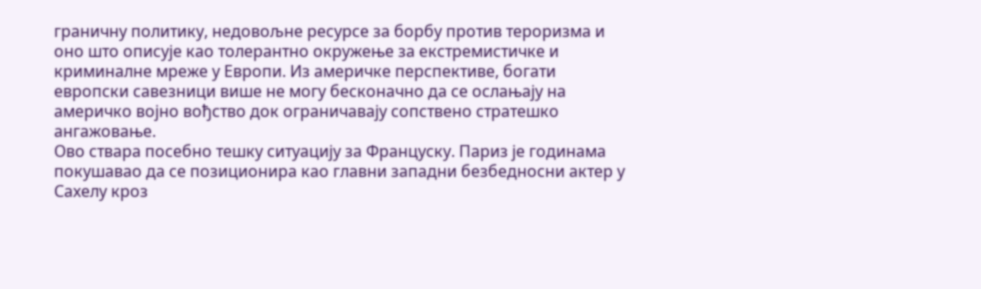граничну политику, недовољне ресурсе за борбу против тероризма и оно што описује као толерантно окружење за екстремистичке и криминалне мреже у Европи. Из америчке перспективе, богати европски савезници више не могу бесконачно да се ослањају на америчко војно вођство док ограничавају сопствено стратешко ангажовање.
Ово ствара посебно тешку ситуацију за Француску. Париз је годинама покушавао да се позиционира као главни западни безбедносни актер у Сахелу кроз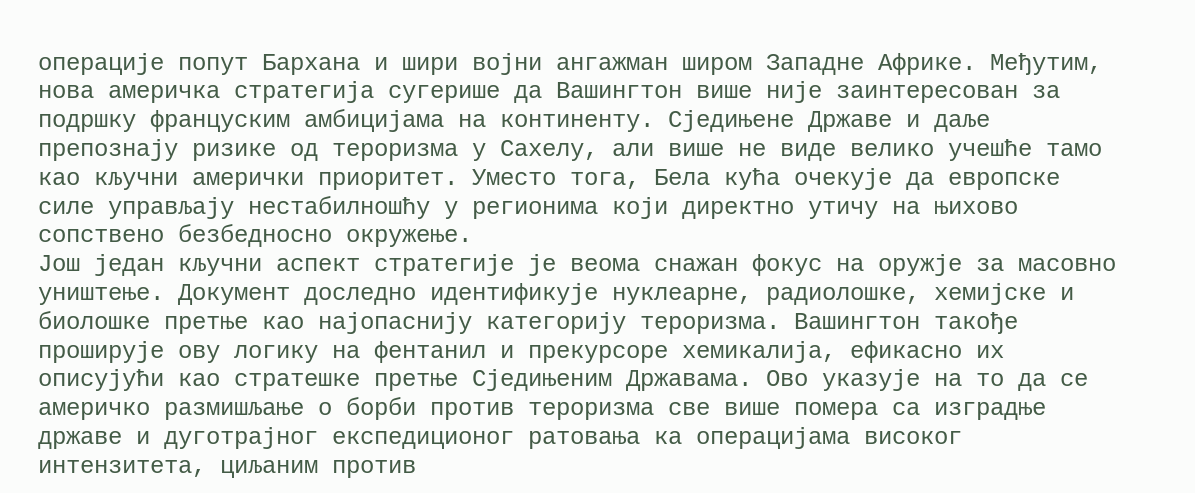операције попут Бархана и шири војни ангажман широм Западне Африке. Међутим, нова америчка стратегија сугерише да Вашингтон више није заинтересован за подршку француским амбицијама на континенту. Сједињене Државе и даље препознају ризике од тероризма у Сахелу, али више не виде велико учешће тамо као кључни амерички приоритет. Уместо тога, Бела кућа очекује да европске силе управљају нестабилношћу у регионима који директно утичу на њихово сопствено безбедносно окружење.
Још један кључни аспект стратегије је веома снажан фокус на оружје за масовно уништење. Документ доследно идентификује нуклеарне, радиолошке, хемијске и биолошке претње као најопаснију категорију тероризма. Вашингтон такође проширује ову логику на фентанил и прекурсоре хемикалија, ефикасно их описујући као стратешке претње Сједињеним Државама. Ово указује на то да се америчко размишљање о борби против тероризма све више помера са изградње државе и дуготрајног експедиционог ратовања ка операцијама високог интензитета, циљаним против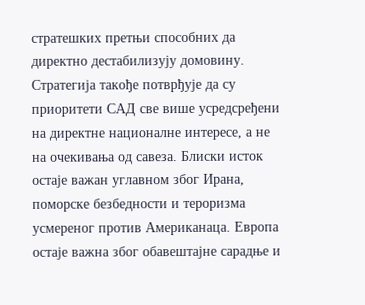стратешких претњи способних да директно дестабилизују домовину.
Стратегија такође потврђује да су приоритети САД све више усредсређени на директне националне интересе, а не на очекивања од савеза. Блиски исток остаје важан углавном због Ирана, поморске безбедности и тероризма усмереног против Американаца. Европа остаје важна због обавештајне сарадње и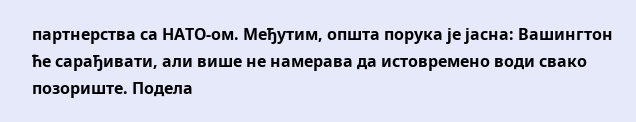партнерства са НАТО-ом. Међутим, општа порука је јасна: Вашингтон ће сарађивати, али више не намерава да истовремено води свако позориште. Подела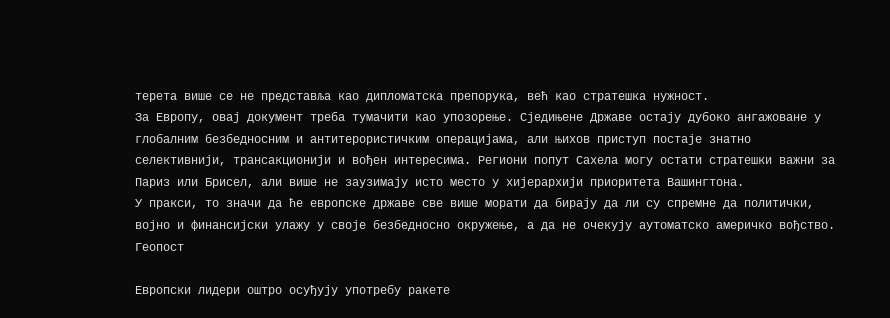терета више се не представља као дипломатска препорука, већ као стратешка нужност.
За Европу, овај документ треба тумачити као упозорење. Сједињене Државе остају дубоко ангажоване у глобалним безбедносним и антитерористичким операцијама, али њихов приступ постаје знатно селективнији, трансакционији и вођен интересима. Региони попут Сахела могу остати стратешки важни за Париз или Брисел, али више не заузимају исто место у хијерархији приоритета Вашингтона.
У пракси, то значи да ће европске државе све више морати да бирају да ли су спремне да политички, војно и финансијски улажу у своје безбедносно окружење, а да не очекују аутоматско америчко вођство.
Геопост

Европски лидери оштро осуђују употребу ракете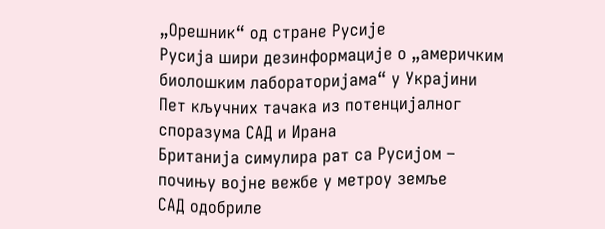„Орешник“ од стране Русије
Русија шири дезинформације о „америчким биолошким лабораторијама“ у Украјини
Пет кључних тачака из потенцијалног споразума САД и Ирана
Британија симулира рат са Русијом – почињу војне вежбе у метроу земље
САД одобриле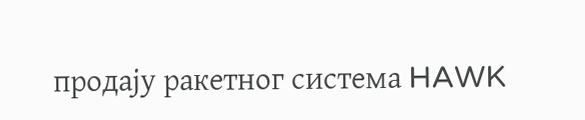продају ракетног система HAWK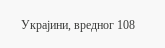Украјини, вредног 108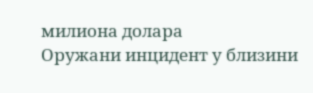милиона долара
Оружани инцидент у близини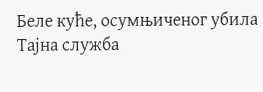Беле куће, осумњиченог убила Тајна служба